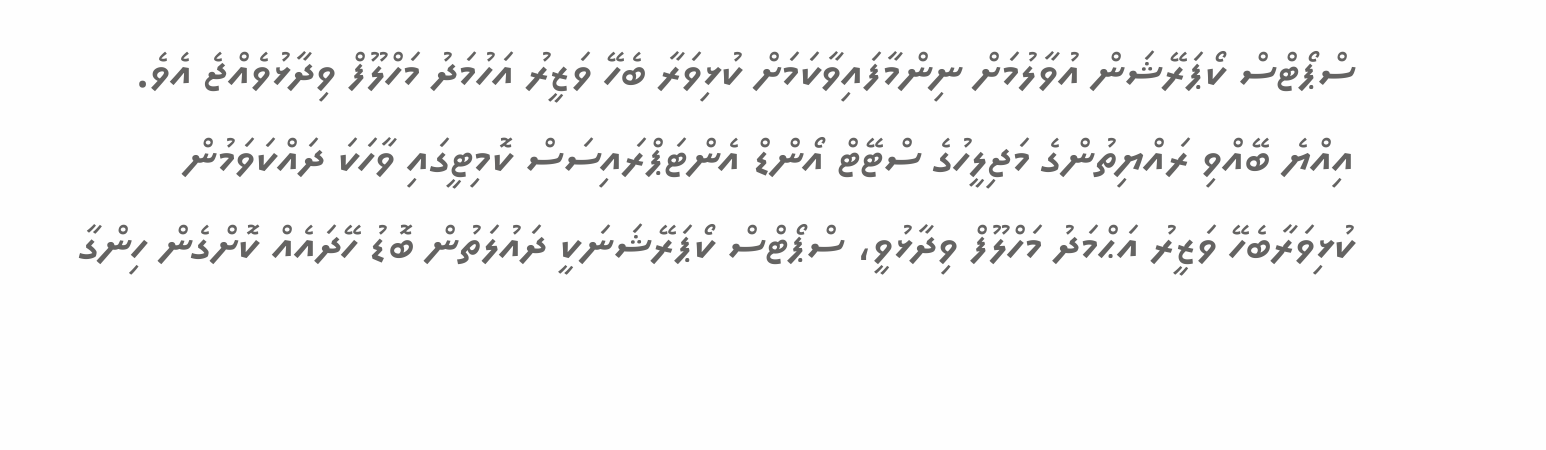ސްޕޯޓްސް ކޯޕަރޭޝަން އުވާލުމަށް ނިންމާފައިވާކަމަށް ކުޅިވަރާ ބެހޭ ވަޒީރު އަހުމަދު މަހްލޫފް ވިދާޅުވެއްޖެ އެވެ.
އިއްޔެ ބޭއްވި ރައްޔިތުންގެ މަޖިލީހުގެ ސްޓޭޓް އޯންޑް އެންޓަޕްރައިސަސް ކޮމިޓީގައި ވާހަކަ ދައްކަވަމުން ކުޅިވަރާބެހޭ ވަޒީރު އަޙްމަދު މަހްލޫފް ވިދާޅުވީ، ސްޕޯޓްސް ކޯޕަރޭޝަނަކީ ދައުލަތުން ބޮޑު ހޭދައެއް ކޮށްގެން ހިންގާ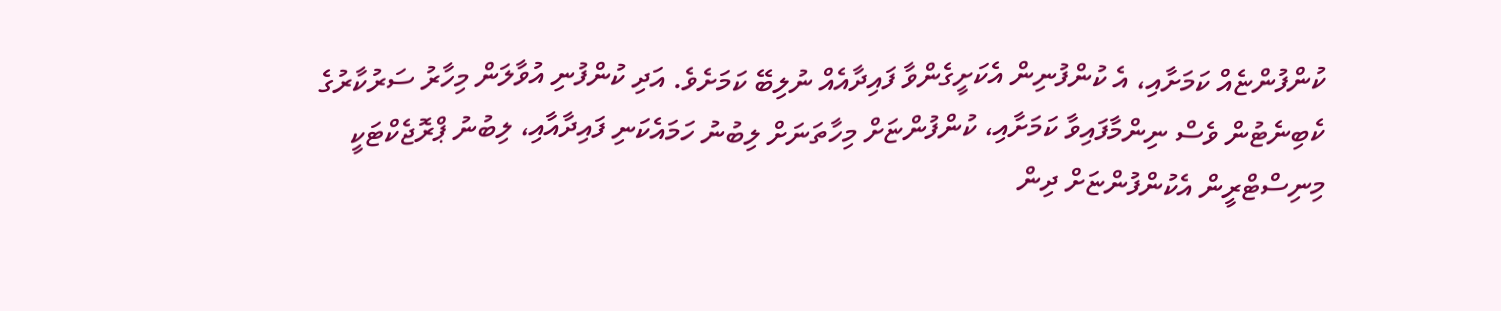ކުންފުންޏެއް ކަމަށާއި، އެ ކުންފުނިން އެކަށީގެންވާ ފައިދާއެއް ނުލިބޭ ކަމަށެވެ. އަދި ކުންފުނި އުވާލަން މިހާރު ސަރުކާރުގެ ކެބިނެޓުން ވެސް ނިންމާފައިވާ ކަމަށާއި، ކުންފުންޏަށް މިހާތަނަށް ލިބުނު ހަމައެކަނި ފައިދާއާއި، ލިބުނު ޕްރޮޖެކްޓަކީ މިނިސްޓްރީން އެކުންފުންޏަށް ދިން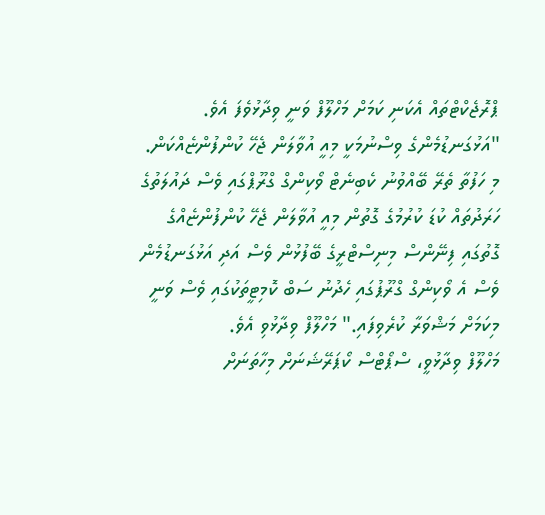ޕްރޮޖެކްޓްތައް އެކަނި ކަމަށް މަހްލޫފް ވަނީ ވިދާޅުވެފަ އެވެ.
"އަޅުގަނޑުމެންގެ ވިސްނުމަކީ މިއީ އުވާލަން ޖެހޭ ކުންފުންޏެއްކަން. މި ހަފުތާ ތެރޭ ބޭއްވުނު ކެބިނެޓް ވޯކިންގް ގްރޫޕްގައި ވެސް ދައުލަތުގެ ހަރަދުތައް ކުޑަ ކުރުމުގެ ގޮތުން މިއީ އުވާލަން ޖެހޭ ކުންފުންޏެއްގެ ގޮތުގައި ފިނޭންސް މިނިސްޓްރީގެ ބޭފުޅުން ވެސް އަދި އަޅުގަނޑުމެން ވެސް އެ ވޯކިންގް ގްރޫޕުގައި ހެދުނު ސަބް ކޮމިޓީތަކުގައި ވެސް ވަނީ މިކަމަށް މަޝްވަރާ ކުރެވިފައި." މަހްލޫފް ވިދާޅުވި އެވެ.
މަހްލޫފް ވިދާޅުވީ، ސްޕޯޓްސް ކޯޕަރޭޝަނަށް މިހާތަނަށް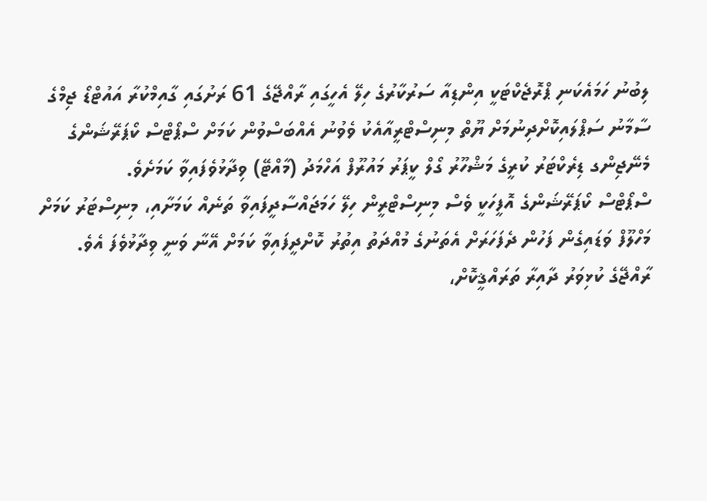ލިބުނު ހަމައެކަނި ޕްރޮޖެކްޓަކީ އިންޑިއާ ސަރުކާރުގެ ހިލޭ އެހީގައި ރާއްޖޭގެ 61 ރަށުގައި ގާއިމްކުރާ އައުޓްޑޯ ޖިމްގެ ސާމާނު ސަޕްލައިކޮށްދިނުމަށް ޔޫތް މިނިސްޓްރީއާއެކު ވެވުނު އެއްބަސްވުން ކަމަށް ސްޕޯޓްސް ކޯޕަރޭޝަންގެ މެނޭޖިންގ ޑިރެކްޓަރު ކުރީގެ މަޝްހޫރު ގޯލް ކީޕަރު މައުރޫފް އަހްމަދު (މާއްޓޭ) ވިދާޅުވެފައިވާ ކަމަށެވެ.
ސްޕޯޓްސް ކޯޕަރޭޝަންގެ އޮފީހަކީ ވެސް މިނިސްޓްރީން ހިލޭ ހަމަޖައްސާދީފައިވާ ތަނެއް ކަމަށާއި، މިނިސްޓަރު ކަމަށް މަހްލޫފް ވަޑައިގެން ފަހުން ދެފަހަރަށް އެތަނުގެ މުއްދަތު އިތުރު ކޮށްދީފައިވާ ކަމަށް އޭނާ ވަނީ ވިދާޅުވެފަ އެވެ.
ރާއްޖޭގެ ކުޅިވަރު ދާއިރާ ތަރައްޤީކޮށް،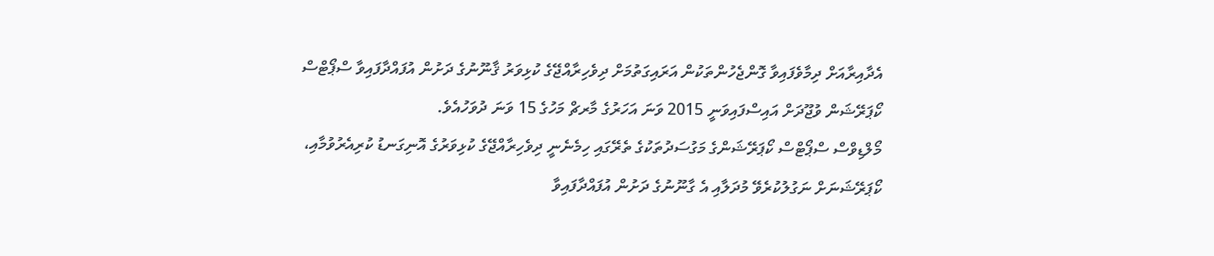އެދާއިރާއަށް ދިމާވެފައިވާ ގޮންޖެހުންތަކުން އަރައިގަތުމަށް ދިވެހިރާއްޖޭގެ ކުޅިވަރު ޤާނޫނުގެ ދަށުން އުފައްދާފައިވާ ސްޕޯޓްސް ކޯޕަރޭޝަން ވުޖޫދަށް އައިސްފައިވަނީ 2015 ވަނަ އަހަރުގެ މާރޗް މަހުގެ 15 ވަނަ ދުވަހުއެވެ.
މޯލްޑިވްސް ސްޕޯޓްސް ކޯޕަރޭޝަންގެ މަގުސަދުތަކުގެ ތެރޭގައި ހިމެނެނީ ދިވެހިރާއްޖޭގެ ކުޅިވަރުގެ އޮނިގަނޑު ކުރިއެރުވުމާއި، ކޯޕަރޭޝަނަށް ނަގުލުކުރެވޭ މުދަލާއި އެ ގާނޫނުގެ ދަށުން އުފައްދާފައިވާ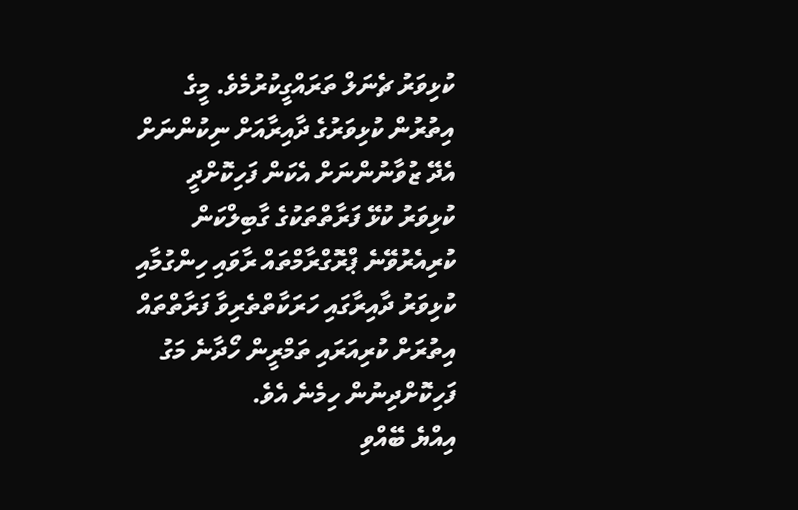ކުޅިވަރު ޗެނަލް ތަރައްގީކުރުމެވެ. މީގެ އިތުރުން ކުޅިވަރުގެ ދާއިރާއަށް ނިކުންނަށް އެދޭ ޒުވާނުންނަށް އެކަން ފަހިކޮށްދީ ކުޅިވަރު ކުޅޭ ފަރާތްތަކުގެ ގާބިލްކަން ކުރިއެރުވޭނެ ޕްރޮގްރާމްތައް ރާވައި ހިންގުމާއި ކުޅިވަރު ދާއިރާގައި ހަރަކާތްތެރިވާ ފަރާތްތައް އިތުރަށް ކުރިއަރައި ތަމްރީން ހޯދާނެ މަގު ފަހިކޮށްދިނުން ހިމެނެ އެވެ.
އިއްޔެ ބޭއްވި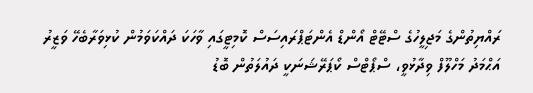ރައްޔިތުންގެ މަޖިލީހުގެ ސްޓޭޓް އޯންޑް އެންޓަޕްރައިސަސް ކޮމިޓީގައި ވާހަކަ ދައްކަވަމުން ކުޅިވަރާބެހޭ ވަޒީރު އަޙްމަދު މަހްލޫފް ވިދާޅުވީ، ސްޕޯޓްސް ކޯޕަރޭޝަނަކީ ދައުލަތުން ބޮޑު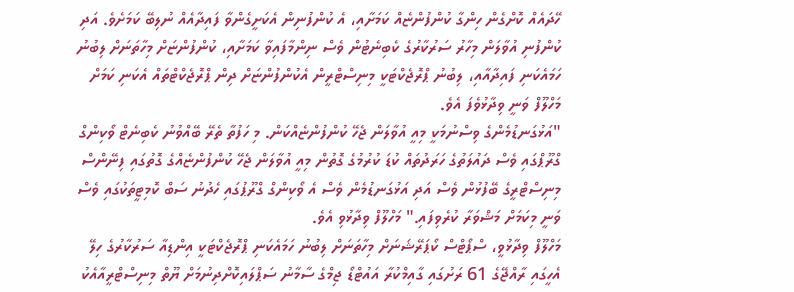ހޭދައެއް ކޮށްގެން ހިންގާ ކުންފުންޏެއް ކަމަށާއި، އެ ކުންފުނިން އެކަށީގެންވާ ފައިދާއެއް ނުލިބޭ ކަމަށެވެ. އަދި ކުންފުނި އުވާލަން މިހާރު ސަރުކާރުގެ ކެބިނެޓުން ވެސް ނިންމާފައިވާ ކަމަށާއި، ކުންފުންޏަށް މިހާތަނަށް ލިބުނު ހަމައެކަނި ފައިދާއާއި، ލިބުނު ޕްރޮޖެކްޓަކީ މިނިސްޓްރީން އެކުންފުންޏަށް ދިން ޕްރޮޖެކްޓްތައް އެކަނި ކަމަށް މަހްލޫފް ވަނީ ވިދާޅުވެފަ އެވެ.
"އަޅުގަނޑުމެންގެ ވިސްނުމަކީ މިއީ އުވާލަން ޖެހޭ ކުންފުންޏެއްކަން. މި ހަފުތާ ތެރޭ ބޭއްވުނު ކެބިނެޓް ވޯކިންގް ގްރޫޕްގައި ވެސް ދައުލަތުގެ ހަރަދުތައް ކުޑަ ކުރުމުގެ ގޮތުން މިއީ އުވާލަން ޖެހޭ ކުންފުންޏެއްގެ ގޮތުގައި ފިނޭންސް މިނިސްޓްރީގެ ބޭފުޅުން ވެސް އަދި އަޅުގަނޑުމެން ވެސް އެ ވޯކިންގް ގްރޫޕުގައި ހެދުނު ސަބް ކޮމިޓީތަކުގައި ވެސް ވަނީ މިކަމަށް މަޝްވަރާ ކުރެވިފައި." މަހްލޫފް ވިދާޅުވި އެވެ.
މަހްލޫފް ވިދާޅުވީ، ސްޕޯޓްސް ކޯޕަރޭޝަނަށް މިހާތަނަށް ލިބުނު ހަމައެކަނި ޕްރޮޖެކްޓަކީ އިންޑިއާ ސަރުކާރުގެ ހިލޭ އެހީގައި ރާއްޖޭގެ 61 ރަށުގައި ގާއިމްކުރާ އައުޓްޑޯ ޖިމްގެ ސާމާނު ސަޕްލައިކޮށްދިނުމަށް ޔޫތް މިނިސްޓްރީއާއެކު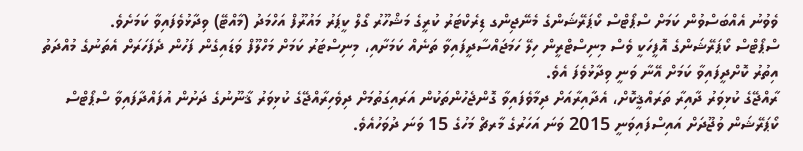ވެވުނު އެއްބަސްވުން ކަމަށް ސްޕޯޓްސް ކޯޕަރޭޝަންގެ މެނޭޖިންގ ޑިރެކްޓަރު ކުރީގެ މަޝްހޫރު ގޯލް ކީޕަރު މައުރޫފް އަހްމަދު (މާއްޓޭ) ވިދާޅުވެފައިވާ ކަމަށެވެ.
ސްޕޯޓްސް ކޯޕަރޭޝަންގެ އޮފީހަކީ ވެސް މިނިސްޓްރީން ހިލޭ ހަމަޖައްސާދީފައިވާ ތަނެއް ކަމަށާއި، މިނިސްޓަރު ކަމަށް މަހްލޫފް ވަޑައިގެން ފަހުން ދެފަހަރަށް އެތަނުގެ މުއްދަތު އިތުރު ކޮށްދީފައިވާ ކަމަށް އޭނާ ވަނީ ވިދާޅުވެފަ އެވެ.
ރާއްޖޭގެ ކުޅިވަރު ދާއިރާ ތަރައްޤީކޮށް، އެދާއިރާއަށް ދިމާވެފައިވާ ގޮންޖެހުންތަކުން އަރައިގަތުމަށް ދިވެހިރާއްޖޭގެ ކުޅިވަރު ޤާނޫނުގެ ދަށުން އުފައްދާފައިވާ ސްޕޯޓްސް ކޯޕަރޭޝަން ވުޖޫދަށް އައިސްފައިވަނީ 2015 ވަނަ އަހަރުގެ މާރޗް މަހުގެ 15 ވަނަ ދުވަހުއެވެ.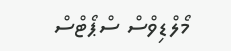މޯލްޑިވްސް ސްޕޯޓްސް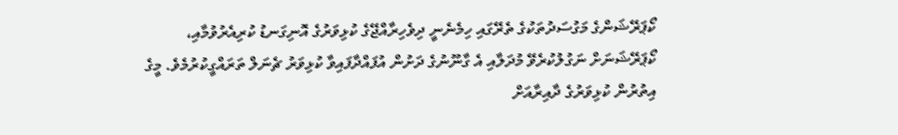ކޯޕަރޭޝަންގެ މަގުސަދުތަކުގެ ތެރޭގައި ހިމެނެނީ ދިވެހިރާއްޖޭގެ ކުޅިވަރުގެ އޮނިގަނޑު ކުރިއެރުވުމާއި، ކޯޕަރޭޝަނަށް ނަގުލުކުރެވޭ މުދަލާއި އެ ގާނޫނުގެ ދަށުން އުފައްދާފައިވާ ކުޅިވަރު ޗެނަލް ތަރައްގީކުރުމެވެ. މީގެ އިތުރުން ކުޅިވަރުގެ ދާއިރާއަށް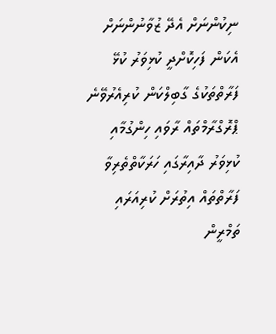ނިކުންނަށް އެދޭ ޒުވާނުންނަށް އެކަން ފަހިކޮށްދީ ކުޅިވަރު ކުޅޭ ފަރާތްތަކުގެ ގާބިލްކަން ކުރިއެރުވޭނެ ޕްރޮގްރާމްތައް ރާވައި ހިންގުމާއި ކުޅިވަރު ދާއިރާގައި ހަރަކާތްތެރިވާ ފަރާތްތައް އިތުރަށް ކުރިއަރައި ތަމްރީން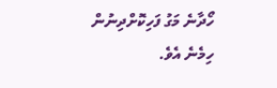ހޯދާނެ މަގު ފަހިކޮށްދިނުން ހިމެނެ އެވެ.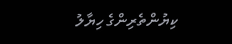ކިޔުންތެރިންގެ ހިޔާލު